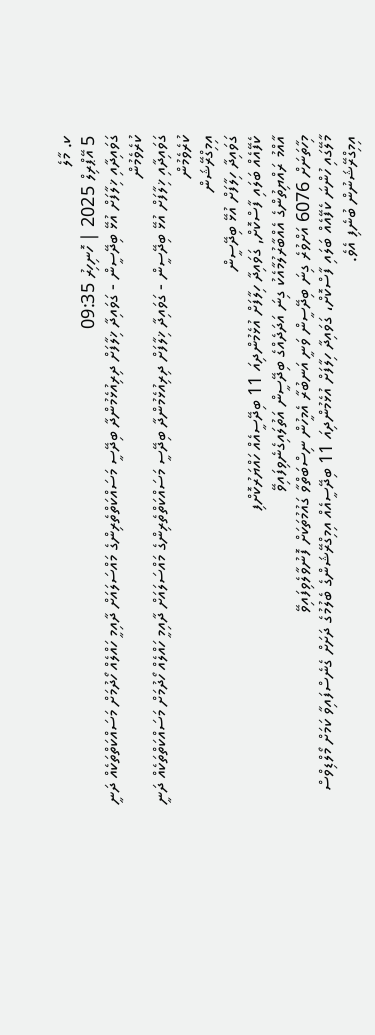ކ. މާލެ
5 އޭޕްރިލް 2025 | ހޮނިހިރު 09:35
ގަވައިދާއި ޚިލާފަށް އުޅޭ ބިދޭސީން - ގަވައިދާ ޚިލާފަށް ދިރިއުޅެމުންދާ ބިދޭސީ މަސައްކަތްތެރިންގެ މައްސަލައަށް ދާއިމީ ހައްލެއް ހޯދުމަށް މަސައްކަތްތަކެއް ދަނީ ކުރެވެމުން
ގަވައިދާއި ޚިލާފަށް އުޅޭ ބިދޭސީން - ގަވައިދާ ޚިލާފަށް ދިރިއުޅެމުންދާ ބިދޭސީ މަސައްކަތްތެރިންގެ މައްސަލައަށް ދާއިމީ ހައްލެއް ހޯދުމަށް މަސައްކަތްތަކެއް ދަނީ ކުރެވެމުން
އިމިގްރޭޝަން
ގަވައިދާ ހިލާފަށް އުޅޭ ބިދޭސީން
ކެފޭއެއް ބަލައި ފާސްކޮށް, ގަވައިދާ ހިލާފަށް އުޅެމުންދިއަ 11 ބިދޭސީއެއް ހައްޔަރުކޮށްފި
އާއްމު ރައްޔިތުންގެ އެއްބާރުލުމާއެކު ގިނަ އަދަދެއްގެ ބިދޭސީން އަތުލައިގެނެވިފައިވޭ
މިހާތަނަށް 6076 އަށްވުރެ ގިނަ ބިދޭސީން ވަނީ އަނބުރާ އެމީހުން ނިސްބަތްވާ ގައުމުތަކަށް ފޮނުވާލެވިފައިވޭ
މާލޭގައި ހުންނަ ކެފޭއެއް ބަލައި ފާސްކޮށް، ގަވައިދާ ހިލާފަށް އުޅެމުންދިއަ 11 ބިދޭސީއެއް އިމިގްރޭޝަންގެ ބެލުމުގެ ދަށަށް ގެނެސްފައިވާ ކަމަށް މޯލްޑިވްސް އިމިގްރޭޝަނުން ބުނެފި އެވެ.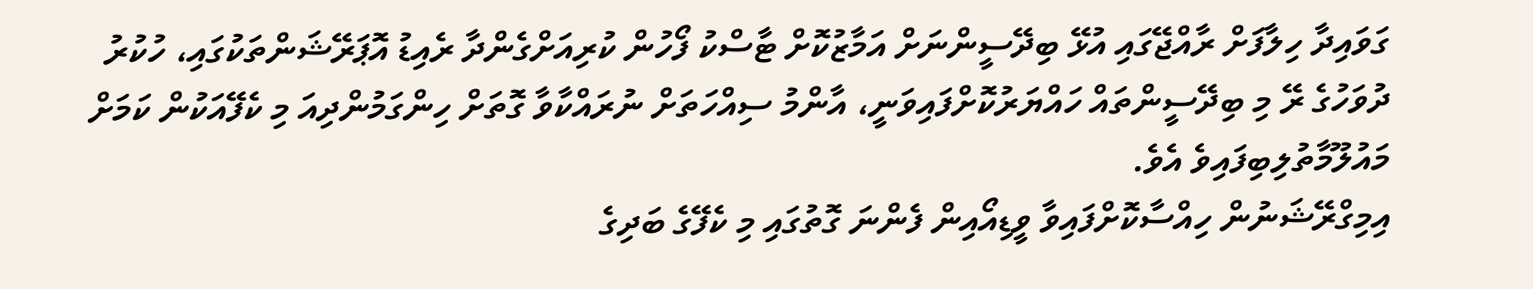ގަވައިދާ ހިލާފަށް ރާއްޖޭގައި އުޅޭ ބިދޭސީންނަށް އަމާޒުކޮށް ޓާސްކު ފޯހުން ކުރިއަށްގެންދާ ރެއިޑު އޮޕަރޭޝަންތަކުގައި، ހުކުރު ދުވަހުގެ ރޭ މި ބިދޭސީންތައް ހައްޔަރުކޮށްފައިވަނީ، އާންމު ސިއްހަތަށް ނުރައްކާވާ ގޮތަށް ހިންގަމުންދިއަ މި ކެފޭއަކުން ކަމަށް މައުލޫމާތުލިބިފައިވެ އެވެ.
އިމިގްރޭޝަނުން ހިއްސާކޮށްފައިވާ ވީޑިއޯއިން ފެންނަ ގޮތުގައި މި ކެފޭގެ ބަދިގެ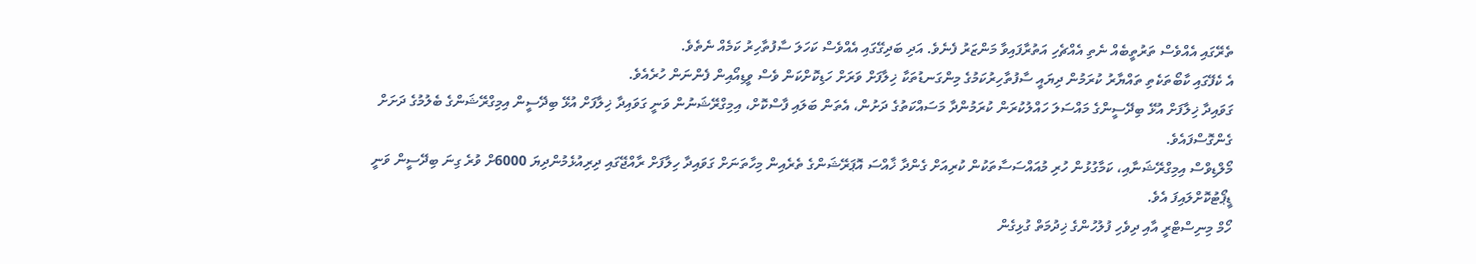ތެރޭގައި އެއްވެސް ތަރުތީބެއް ނެތި އެއްޗެހި އަތުރާފައިވާ މަންޒަރު ފެނެވެ. އަދި ބަދިގޭގައި އެއްވެސް ކަހަލަ ސާފުތާހިރު ކަމެއް ނެތެވެ.
އެ ކެފޭގައި ކާބޯތަކެތި ތައްޔާރު ކުރަމުން ދިޔައީ ސާފުތާހިރުކަމުގެ މިންގަނޑުތަކާ ޚިލާފަށް ވަރަށް ހަޑިކޮށްކަން ވެސް ވީޑިއޯއިން ފެންނަން ހުރެއެވެ.
ގަވައިދާ ޚިލާފަށް އުޅޭ ބިދޭސީންގެ މައްސަލަ ހައްލުކުރަން ކުރަމުންދާ މަސައްކަތުގެ ދަށުން، އެތަން ބަލައި ފާސްކޮށް، އިމިގްރޭޝަނުން ވަނީ ގަވައިދާ ޚިލާފަށް އުޅޭ ބިދޭސީން އިމިގްރޭޝަންގެ ބެލުމުގެ ދަށަށް ގެންގޮސްފައެވެ.
މޯލްޑިވްސް އިމިގްރޭޝަނާއި، ކަމާގުޅުން ހުރި މުއައްސަސާތަކުން ކުރިއަށް ގެންދާ ޚާއްސަ އޮޕަރޭޝަންގެ ތެރެއިން މިހާތަނަށް ގަވައިދާ ހިލާފަށް ރާއްޖޭގައި ދިރިއުޅެމުންދިޔަ 6000ށް ވުރެ ގިނަ ބިދޭސީން ވަނީ ޑީޕޯޓުކޮށްލައިފަ އެވެ.
ހޯމް މިނިސްޓްރީ އާއި ދިވެހި ފުލުހުންގެ ޚިދުމަތް ގުޅިގެން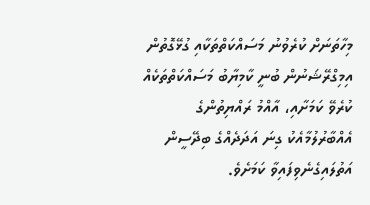މިހާތަނަށް ކުރެވުނު މަސައްކަތްތަކާއި ގުޅޭގޮތުން އިމިގްރޭޝަނުން ބުނީ ކާމިޔާބު މަސައްކަތްތަކެއް ކުރެވޭ ކަމަށާއި، އާއްމު ރައްޔިތުންގެ އެއްބާރުލުމާއެކު ގިނަ އަދަދެއްގެ ބިދޭސީން އަތުލައިގެނެވިފައިވާ ކަމަށެވެ.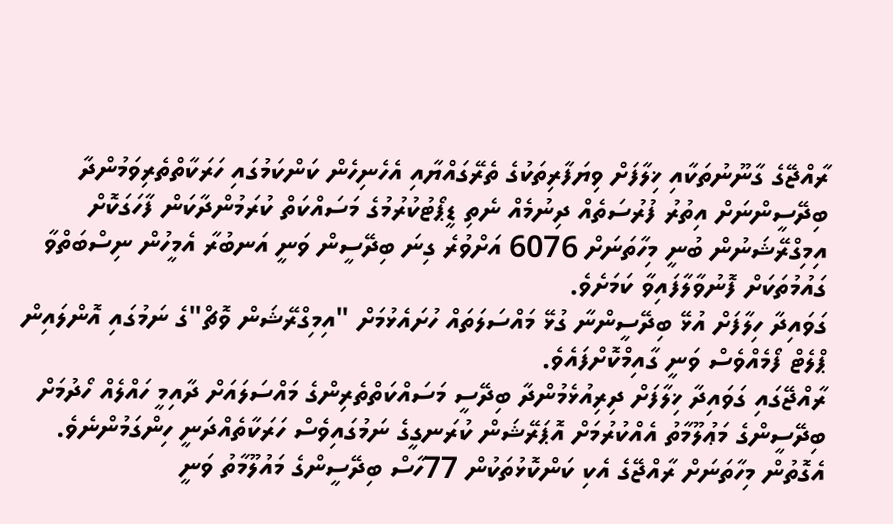ރާއްޖޭގެ ގާނޫނުތަކާއި ޚިލާފަށް ވިޔަފާރިތަކުގެ ތެރޭގައްޔާއި އެހެނިހެން ކަންކަމުގައި ހަރަކާތްތެރިވަމުންދާ ބިދޭސީންނަށް އިތުރު ފުރުސަތެއް ދިނުމެއް ނެތި ޑީޕޯޓުކުރުމުގެ މަސައްކަތް ކުރަމުންދާކަން ފާހަގަކޮށް އިމިގްރޭޝަނުން ބުނީ މިހާތަނަށް 6076 އަށްވުރެ ގިނަ ބިދޭސީން ވަނީ އަނބުރާ އެމީހުން ނިސްބަތްވާ ގައުމުތަކަށް ފޮނުވާލާފައިވާ ކަމަށެވެ.
ގަވައިދާ ހިލާފަށް އުޅޭ ބިދޭސީންނާ ގުޅޭ މައްސަލަތައް ހުށައެޅުމަށް "އިމިގްރޭޝަން ވޮޗް"ގެ ނަމުގައި އޮންލައިން ޕްލެޓް ފޯމެއްވެސް ވަނީ ގާއިމްކޮށްފައެވެ.
ރާއްޖޭގައި ގަވައިދާ ޚިލާފަށް ދިރިއުޅެމުންދާ ބިދޭސީ މަސައްކަތްތެރިންގެ މައްސަލައަށް ދާއިމީ ހައްލެއް ހޯދުމަށް ބިދޭސީންގެ މަޢުލޫމާތު އެއްކުރުމަށް އޮޕަރޭޝަން ކުރަނގީގެ ނަމުގައިވެސް ހަރަކާތެއްދަނީ ހިންގަމުންނެވެ. އެގޮތުން މިހާތަނަށް ރާއްޖޭގެ އެކި ކަންކޮޅުތަކުން 77ހާސް ބިދޭސީންގެ މައުލޫމާތު ވަނީ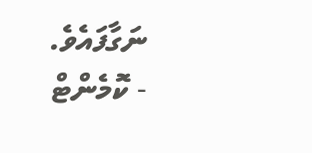ނަގާފައެވެ.
- ކޮމެންޓް